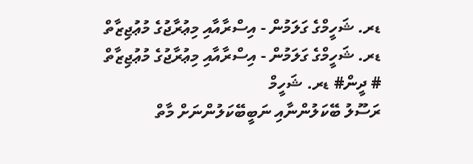ޑރ. ޝަހީމްގެ ގަލަމުން - އިސްރާއާއި މިޢުރާޖުގެ މުޢުޖިޒާތް
ޑރ. ޝަހީމްގެ ގަލަމުން - އިސްރާއާއި މިޢުރާޖުގެ މުޢުޖިޒާތް
# ދީން# ޑރ. ޝަހީމް
ރަސޫލު ބޭކަލުންނާއި ނަބީބޭކަލުންނަށް މާތް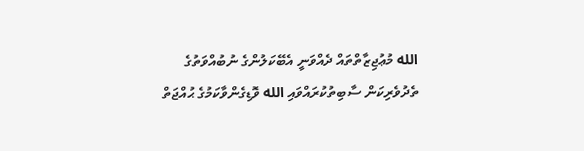الله މުޢުޖިޒާތްތައް ދެއްވަނީ އެބޭކަލުންގެ ނުބުއްވަތުގެ ތެދުވެރިކަން ސާބިތުކުރައްވައި الله ވޮޑިގެންވާކަމުގެ ޙުއްޖަތް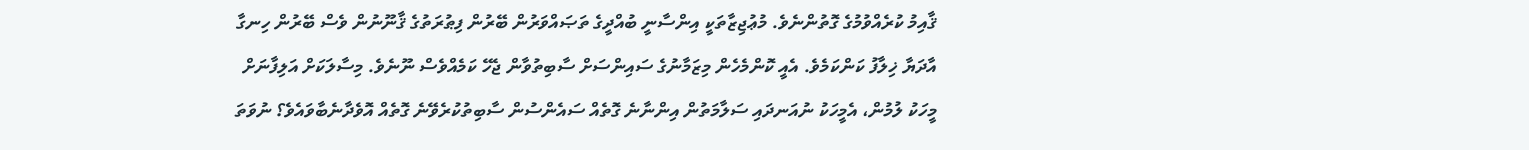ޤާއިމު ކުރެއްވުމުގެ ގޮތުންނެވެ. މުޢުޖިޒާތަކީ އިންސާނީ ބުއްދީގެ ތަޞައްވަރުން ބޭރުން ފިޠުރަތުގެ ޤާނޫނުން ވެސް ބޭރުން ހިނގާ އާދަޔާ ޚިލާފު ކަންކަމެވެ. އެއީ ކޮންމެހެން މިޒަމާނުގެ ސައިންސަށް ސާބިތުވާން ޖެހޭ ކަމެއްވެސް ނޫނެވެ. މިސާލަކަށް އަލިފާނަށް މީހަކު ލުމުން، އެމީހަކު ނުއަނދައި ސަލާމަތުން އިންނާނެ ގޮތެއް ސައެންސުން ސާބިތުކުރެވޭނެ ގޮތެއް އޮވެދާނެބާވައެވެ؟ ނުވަތަ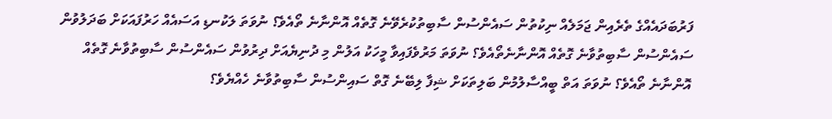ފަރުބަދައެއްގެ ތެރެއިން ޖަމަލެއް ނިކުތުން ސައެންސުން ސާބިތުކުރެވޭނެ ގޮތެއް އޮންނާނެ ތޯއެވެ؟ ނުވަތަ ލަކުނޑި އަސައެއް ހަރުފައަކަށް ބަދަލުވުން ސައެންސުން ސާބިތުވާނެ ގޮތެއް އޮންނާނެތޯއެވެ؟ ނުވަތަ މަރުވެފައިވާ މީހަކު އަލުން މި ދުނިޔެއަށް ދިރުވުން ސައެންސުން ސާބިތުވާނެ ގޮތެއް އޮންނާނެ ތޯއެވެ؟ ނުވަތަ އަތް ބީއްސާލުމުން ބަލިތަކަށް ޝިފާ ލިބޭނެ ގޮތް ސައިންސުން ސާބިތުވާނެ ހެއްޔެވެ؟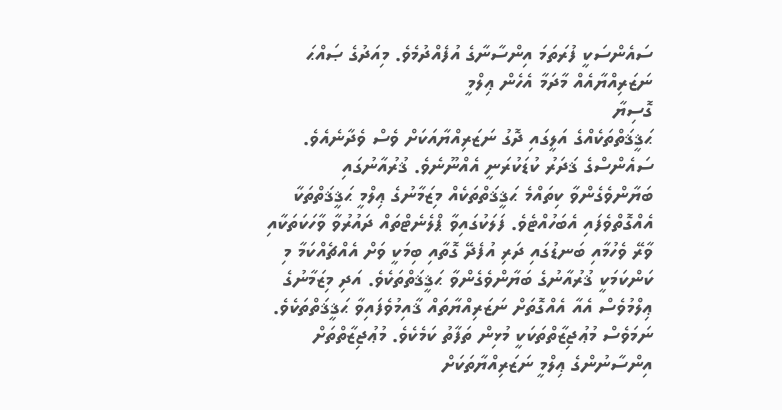ސައެންސަކީ ފުރަތަމަ އިންސާނާގެ އުފެއްދުމެވެ. މިއަދުގެ ޞައްޙަ ނަޒަރިއްޔާއެއް މާދަމާ އެހެން ޢިލްމީ
ގޮސިޔާ
ޙަޤީޤަތްތަކެއްގެ އަލީގައި ދޮގު ނަޒަރިއްޔާއަކަށް ވެސް ވެދާނެއެވެ. ސައެންސްގެ ޤަދަރު ކުޑަކުރަނީ އެއްނޫނެވެ. ޤުރުއާނުގައި ބަޔާންވެގެންވާ ކިތައްމެ ޙަޤީޤަތްތަކެއް މިޒަމާނުގެ ޢިލްމީ ޙަޤީޤަތްތަކާ އެއްގޮތްވެފައި އެބަހުއްޓެވެ. ފަލަކުގައިވާ ޕްލެނެޓްތައް ދައުރުވާ ވާހަކަތަކާއި ވާރޭ ވެހުމާއި ބަނޑުގައި ދަރި އުފެދޭ ގޮތާއި ބިމަކީ ވަށް އެއްޗެއްކަމާ މި ކަންކަމަކީ ޤުރުއާނުގެ ބަޔާންވެގެންވާ ޙަޤީޤަތްތަކެވެ. އަދި މިޒަމާނުގެ ޢިލްމުވެސް އެއާ އެއްގޮތަށް ނަޒަރިއްޔާތައް ޤާއިމުވެފައިވާ ޙަޤީޤަތްތަކެވެ. ނަމަވެސް މުޢުޖިޒާތްތަކަކީ މުޅިން ތަފާތު ކަމެކެވެ. މުޢުޖިޒާތްތަށް އިންސާނުންގެ ޢިލްމީ ނަޒަރިއްޔާތަކަށް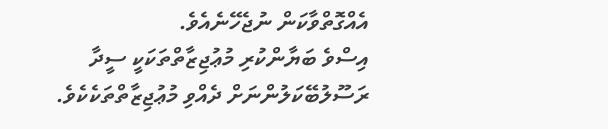އެއްގޮތްވާކަން ނުޖެހޭނެއެވެ.
އިސްވެ ބަޔާންކުރި މުޢުޖިޒާތްތަކަކީ ސީދާ ރަސޫލުބޭކަލުންނަށް ދެއްވި މުޢުޖިޒާތްތަކެކެވެ.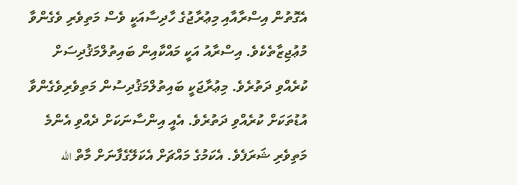އެގޮތުން އިސްރާއާއި މިޢުރާޖުގެ ހާދިސާއަކީ ވެސް މަތިވެރި ވެގެންވާ މުޢުޖިޒާތެކެވެ. އިސްރާއު އަކީ މައްކާއިން ބައިތުލްމަޤުދިސަށް ކުރެއްވި ދަތުރެވެ. މިޢުރާޖަކީ ބައިތުލްމަޤުދިސުން މަތިވެރިވެގެންވާ އުޑުތަކަށް ކުރެއްވި ދަތުރެވެ. އެއީ އިންސާނަކަށް ދެއްވި އެންމެ މަތިވެރި ޝަރަފެވެ. އެކަމުގެ މައްޗަށް އެކަލޭގެފާނަށް މާތް الله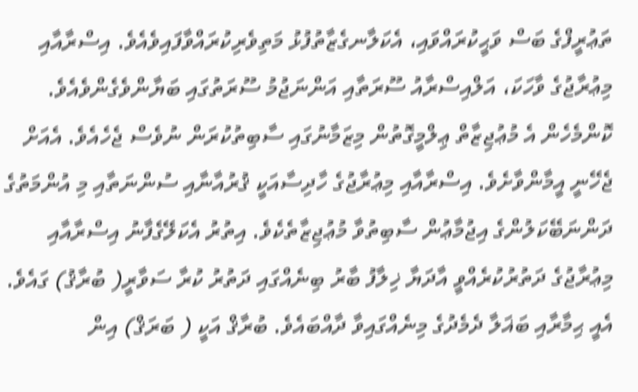ތަޢުރީފްގެ ބަސް ވަޙީކުރައްވައި، އެކަލާނގެޒާތުފުޅު މަތިވެރިކުރައްވާފައިވެއެވެ. އިސްރާއާއި މިޢުރާޖުގެ ވާހަކަ، އަލްއިސްރާއު ސޫރަތާއި އަންނަޖުމު ސޫރަތުގައި ބަޔާންވެގެންވެއެވެ.
ކޮންމެހެން އެ މުޢުޖިޒާތް ޢިލްމީގޮތުން މިޒަމާނުގައި ސާބިތުކުރަން ނުވެސް ޖެހެއެވެ. އެއަށް ޖެހޭނީ އީމާންވާށެވެ. އިސްރާއާއި މިޢުރާޖުގެ ހާދިސާއަކީ ޤުރުއާނާއި ސުންނަތާއި މި އުންމަތުގެ ދަންނަބޭކަލުންގެ އިޖުމާޢުން ސާބިތުވާ މުޢުޖިޒާތެކެވެ. އިތުރު އެކަލޭގެފާނު އިސްރާއާއި މިޢުރާޖުގެ ދަތުރުކުރެއްވީ އާދަޔާ ޚިލާފު ބާރު ބިނެއްގައި ދަތުރު ކުރާ ސަވާރީ( ބުރާޤު) ގައެވެ. އެއީ ޙިމާރާއި ބަޣަލާ ދެމެދުގެ މިނެއްގައިވާ ދާއްބައެވެ. ބުރާޤް އަކީ ( ބަރަޤް) އިން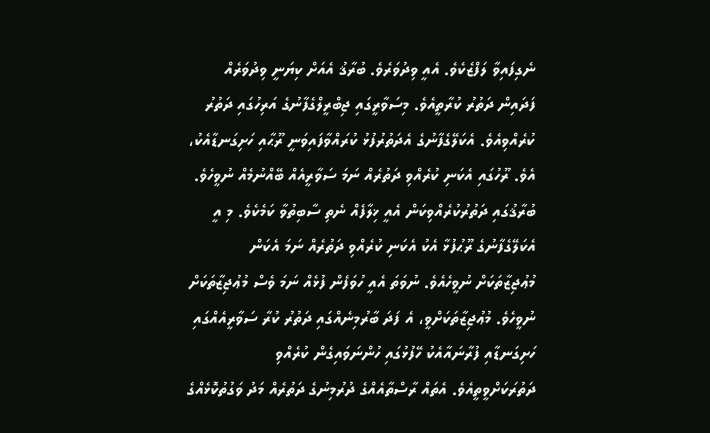ނެގިފައިވާ ލަފްޒެކެވެ. އެއީ ވިދުވަރެވެ. ބުރާޤު އެއަށް ކިޔަނީ ވިދުވަރެއް ފަދައިން ދަތުރު ކުރާތީއެވެ. މިސަވާރީގައި ޖިބްރީލްގެފާނުގެ އަރިހުގައި ދަތުރު ކުރެއްވިއެވެ. އެކަލޭގެފާނުގެ އެދަތުރުފުޅު ކުރައްވާފައިވަނީ ރޫޙާއި ހަށިގަނޑާއެކު، އެވެ. ރޫހުގައި އެކަނި ކުރެއްވި ދަތުރެއް ނަމަ ސަވާރީއެއް ބޭއްނުމެއް ނުވީހެވެ.
ބުރާޤުގައި ދަތުރުކުރެއްވިކަން އެއީ ޚިލާފެއް ނެތި ސާބިތުވާ ކަމެކެވެ. މި އީ އެކަލޭގެފާނުގެ ރޫޙުފުޅާ އެކު އެކަނި ކުރެއްވި ދަތުރެއް ނަމަ އެކަން މުޢުޖިޒާތަކަށް ނުވީހެއެވެ. ނުވަތަ އެއީ ހުވަފެން ފުޅެއް ނަމަ ވެސް މުޢުޖިޒާތަކަށް ނުވީހެވެ. މުޢުޖިޒާތަކަށްވީ، އެ ފަދަ ބާރުމިނެއްގައި ދަތުރު ކުރާ ސަވާރީއެއްގައި ހަށިގަނޑާއި ފުރާނައާއެކު ހޭފުޅުގައި ހުންނަވައިގެން ކުރެއްވި ދަތުރަކަށްވީތީއެވެ. އެތައް ރާސްތާއެއްގެ ދުރުމިނުގެ ދަތުރެއް މަދު ވަގުތުކޮޅެއްގެ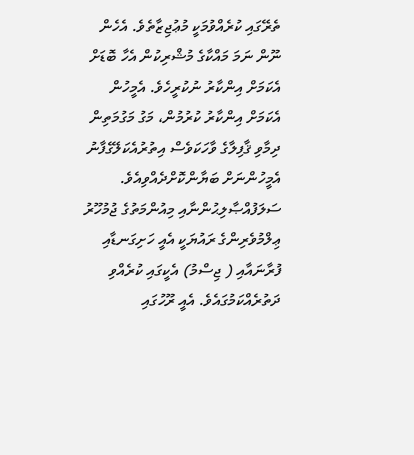ތެރޭގައި ކުރެއްވުމަކީ މުޢުޖިޒާތެވެ. އެހެން ނޫން ނަމަ މައްކާގެ މުޝްރިކުން އެހާ ބޮޑަށް އެކަމަށް އިންކާރު ނުކުރީހެވެ. އެމީހުން އެކަމަށް އިންކާރު ކުރުމުން، މަގު މަގުމަތިން ދިމާވި ޤާފިލާގެ ވާހަކަވެސް އިތުރުއެކަލޭގެފާނު އެމީހުންނަށް ބަޔާންކޮށްދެއްވިއެވެ. ސަލަފުއްޞާލިޙުންނާއި މިއުންމަތުގެ ޖުމުހޫރު ޢިލްމުވެރިންގެ ރައުޔަކީ އެއީ ހަށިގަނޑާއި ފުރާނައާއި ( ޖިސްމު) އެކީގައި ކުރެއްވި ދަތުރެއްކަމުގައެވެ. އެއީ ރޫހުގައި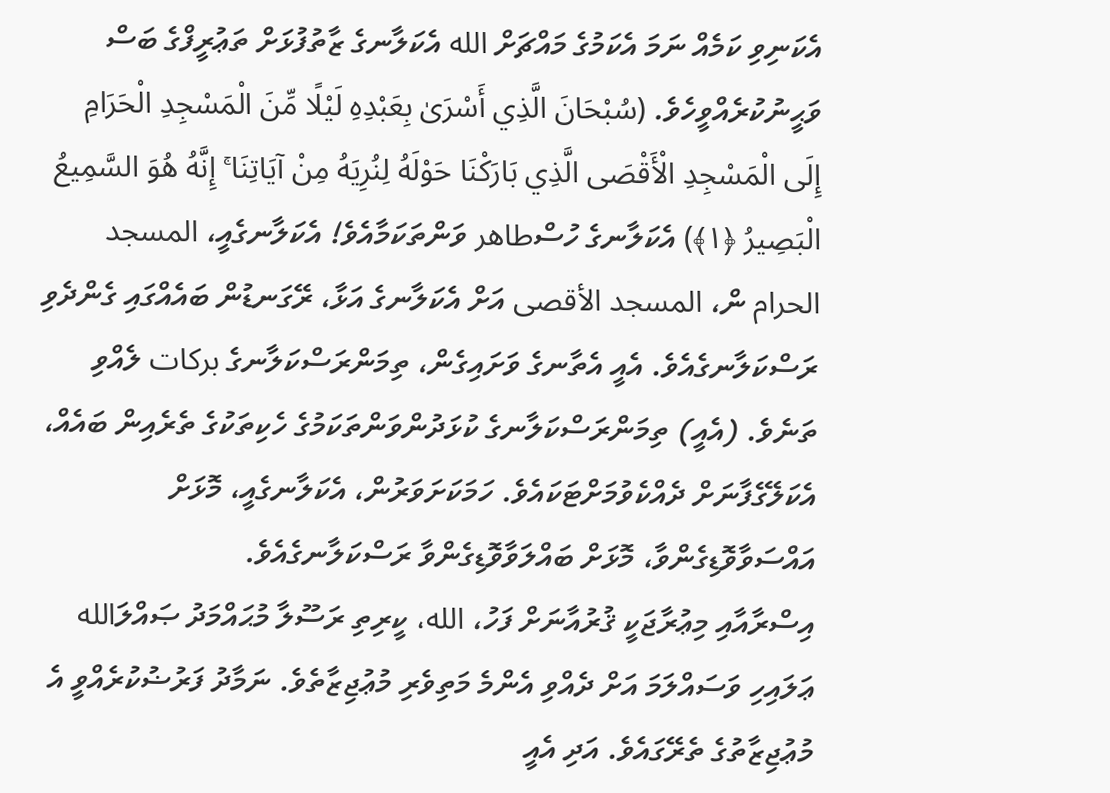އެކަނިވި ކަމެއް ނަމަ އެކަމުގެ މައްޗަށް الله އެކަލާނގެ ޒާތުފުޅަށް ތަޢުރީފްގެ ބަސް ވަޙީނުކުރެއްވީހެވެ. (سُبْحَانَ الَّذِي أَسْرَىٰ بِعَبْدِهِ لَيْلًا مِّنَ الْمَسْجِدِ الْحَرَامِ إِلَى الْمَسْجِدِ الْأَقْصَى الَّذِي بَارَكْنَا حَوْلَهُ لِنُرِيَهُ مِنْ آيَاتِنَا ۚ إِنَّهُ هُوَ السَّمِيعُ الْبَصِيرُ ﴿١﴾) އެކަލާނގެ ހުސްطاهر ވަންތަކަމާއެވެ! އެކަލާނގެއީ، المسجد الحرام ން، المسجد الأقصى އަށް އެކަލާނގެ އަޅާ، ރޭގަނޑުން ބައެއްގައި ގެންދެވި ރަސްކަލާނގެއެވެ. އެއީ އެތާނގެ ވަށައިގެން، ތިމަންރަސްކަލާނގެ بركات ލެއްވި ތަނެވެ. (އެއީ) ތިމަންރަސްކަލާނގެ ކުޅަދުންވަންތަކަމުގެ ހެކިތަކުގެ ތެރެއިން ބައެއް، އެކަލޭގެފާނަށް ދެއްކެވުމަށްޓަކައެވެ. ހަމަކަށަވަރުން، އެކަލާނގެއީ، މޮޅަށް އައްސަވާވޮޑިގެންވާ، މޮޅަށް ބައްލަވާވޮޑިގެންވާ ރަސްކަލާނގެއެވެ.
އިސްރާއާއި މިޢުރާޖަކީ ޤުރުއާނަށް ފަހު، الله، ކީރިތި ރަސޫލާ މުޙައްމަދު ޞައްލަالله ޢަލައިހި ވަސައްލަމަ އަށް ދެއްވި އެންމެ މަތިވެރި މުޢުޖިޒާތެވެ. ނަމާދު ފަރުޟުކުރެއްވީ އެ މުޢުޖިޒާތުގެ ތެރޭގައެވެ. އަދި އެއީ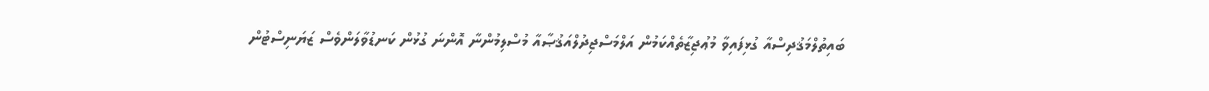ބައިތުލްމަޤުދިސްއާ ގުޅިފައިވާ މުޢުޖިޒާތެއްކަމުން އަލްމަސްޖިދުލްއަޤުޞާއާ މުސްލިމުންނާ އޮންނަ ގުޅުން ކަނޑުވާލަންވެސް ޒަޔަނިސްޓުން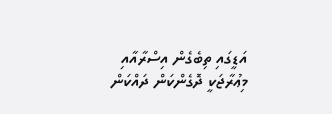އަޑީގައި ތިބެގެން އިސްރާއާއި މިޢުރާޖަކީ ދޮގެންކަން ދައްކަން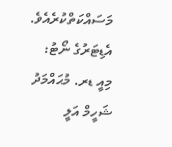މަސައްކަތްކުރެއެވެ.
އެޑިޓަރުގެ ނޯޓު: މިއީ ޑރ. މުޙައްމަދު ޝަހީމް އަލީ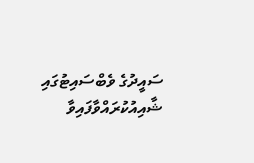ސައީދުގެ ވެބްސައިޓުގައި ޝާއިއުކުރައްވާފައިވާ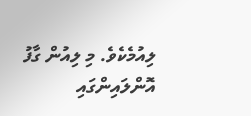ލިއުމެކެވެ. މި ލިއުން ގާފު އޮންލައިންގައި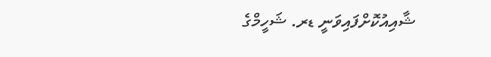ޝާއިއުކޮށްފައިވަނީ ޑރ. ޝަހީމްގެ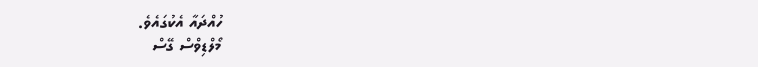ހުއްދައާ އެކުގައެވެ.
މޯލްޑިވްސް ގޭސް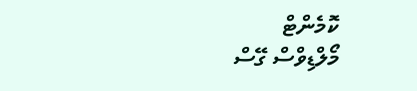ކޮމެންޓް
މޯލްޑިވްސް ގޭސް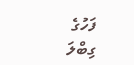ފަހުގެ
ގިބްލަ